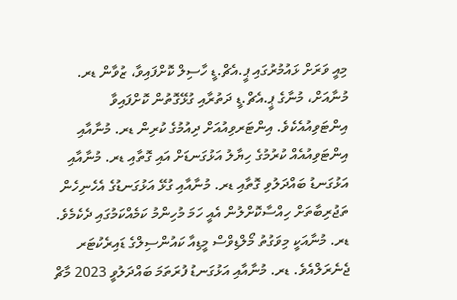މިއީ ވަރަށް ޅައުމުރުގައި ޕީ.އެޗް.ޑީ ހާސިލް ކޮށްފައިވާ، ޒުވާން ޑރ. މުނާއަށް، މުނާގެ ޕީ.އެޗް.ޑީ ދަތުރާއި ގުޅޭގޮތުން ކޮށްފައިވާ އިންޓަވިއުއެކެވެ. އިންޓަރވިއުއަށް ދިއުމުގެ ކުރިން ޑރ. މުނާއާއި އިންޓަވިއުއެއް ކުރުމުގެ ހިޔާލު އަޅުގަނޑަށް އައި ގޮތާއި ޑރ. މުނާއާއި އަޅުގަނޑު ބައްދަލުވި ގޮތާއި ޑރ. މުނާއާއި ގުޅޭ އަޅުގަނޑުގެ އެހެނިހެން ތަޖުރިބާތަށް ހިއްސާކޮށްލުން އެއީ ހަމަ މުހިންމު ކަމެއްކަމުގައި ދެކެމެވެ.
ޑރ. މުނާއަކީ މިވަގުތު މޯލްޑިވްސް މީޑިއާ ކައުންސިލްގެ ޑައިރެކުޓަރ ޖެނެރަލްއެވެ. ޑރ. މުނާއާއި އަޅުގަނޑު ފުރަތަމަ ބައްދަލުވީ 2023 މާޗް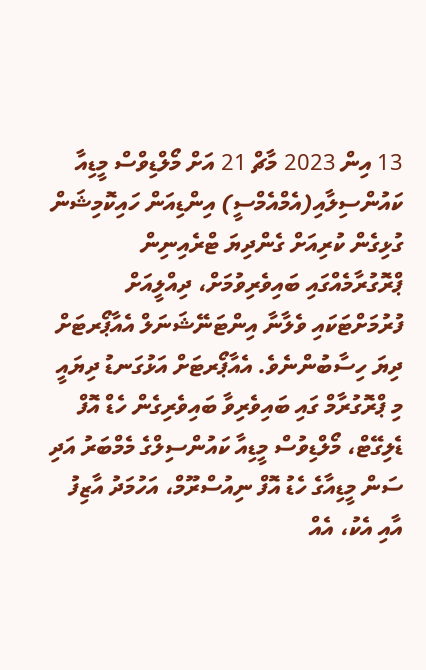13 އިން 2023 މާޗް 21 އަށް މޯލްޑިވްސް މީޑިއާ ކައުންސިލާއި(އެމްއެމްސީ) އިންޑިއަން ހައިކޮމިޝަން ގުޅިގެން ކުރިއަށް ގެންދިޔަ ޓްރެއިނިން ޕްރޮގުރާމެއްގައި ބައިވެރިވުމަށް، ދިއްލީއަށް ފުރުމަށްޓަކައި ވެލާނާ އިންޓަނޭޝަނަލް އެއާޕޯރޓަށް ދިޔަ ހިސާބުންނެވެ. އެއާޕޯރޓަށް އަޅުގަނޑު ދިޔައީ މި ޕްރޮގުރާމް ގައި ބައިވެރިވާ ބައިވެރިގެން ހެޑް އޮފް ޑެލިގޭޓް، މޯލްޑިވުސް މީޑިއާ ކައުންސިލްގެ މެމްބަރު އަދި ސަން މީޑިއާގެ ހެޑު އޮފް ނިއުސްރޫމް، އަހުމަދު އާޒިފު އާއި އެކު، އެއް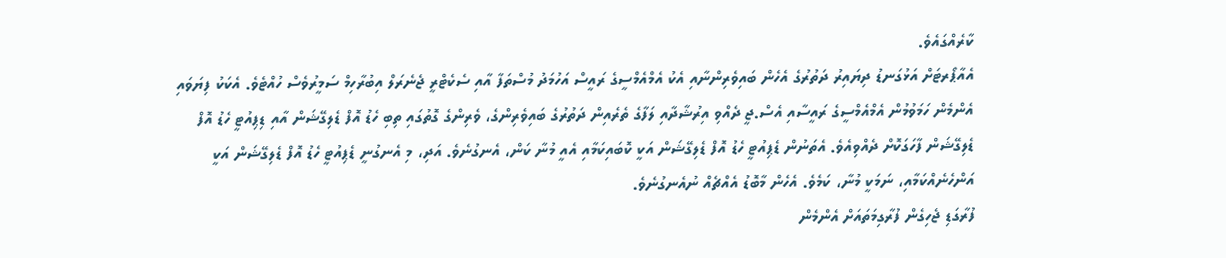ކާރެއްގައެވެ.
އެއާޕޯރޓަށް އަޅުގަނޑު ދިޔައިރު ދަތުރުގެ އެހެން ބައިވެރިންނާއި އެކު އެމްއެމްސީގެ ރައީސް އަހުމަދު މުސްތަފާ އާއި ސެކެޓްރީ ޖެނެރަލް އިބުރާހިމް ސަމީރުވެސް ހުއްޓެވެ. އެކަކު ފިޔަވައި އެންމެން ހަމަވުމުން އެމްއެމްސީގެ ރައީސާއި އެސް.ޖީ ދެއްވި އިރުޝާދާއި ލަފާގެ ތެރެއިން ދަތުރުގެ ބައިވެރިންގެ، ވެރިންގެ ގޮތުގައި ތިބި ހެޑު އޮފް ޑެލިގޭޝަން އާއި ޑިޕިއުޓީ ހެޑު އޮފް ޑެލިގޭޝަން ފާހަގަކޮށް ދެއްވިއެވެ. އެތަނުން ޑެޕިއުޓީ ހެޑު އޮފް ޑެލިގޭޝަން އަކީ ކޮބައިކަމާއި އެއީ މުނާ ކަން، އެނގުނެވެ. އަދި، މި އެނގުނީ ޑެޕިއުޓީ ހެޑު އޮފް ޑެލިގޭޝަން އަކީ އަންހެނެއްކަމާއި، ނަމަކީ މުނާ، ކަމެވެ. އެހެން މާބޮޑު އެއްޗެއް ނުއެނގުނެވެ.
ފުރާގަޑި ޖެހިގެން ފުރާގިމަތައަށް އެންމެން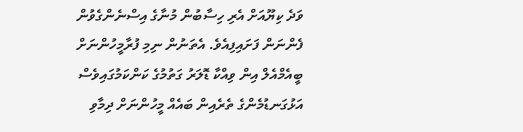ވަދެ ކިޔޫއަށް އެރި ހިސާބުން މުނާގެ އިސްނެންގެވުން ފެންނަން ފަށައިފިއެވެ. އެތަނުން ނިމި ފުރާމީހުންނަށް ބީއެމްއެލް އިން ވިއްކާ ޑޮލަރު ގަތުމުގެ ކަންކަމުގައިވެސް އަޅުގަނޑުމެންގެ ތެރެއިން ބައެއް މީހުންނަށް ދިމާވި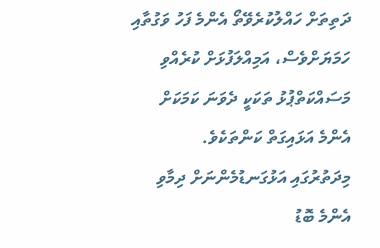ދަތިތަށް ހައްލުކުރެވޭތޯ އެންމެ ފަހު ވަގުތާއި ހަމަޔަށްވެސް، އަމިއްލަފުޅަށް ކުރެއްވި މަސައްކަތްޕުޅު ތަކަކީ ދެވަނަ ކަމަކަށް އެންމެ އަޅައިގަތް ކަންތަކެވެ.
މިދަތުރުގައި އަޅުގަނޑުމެންނަށް ދިމާވި އެންމެ ބޮޑު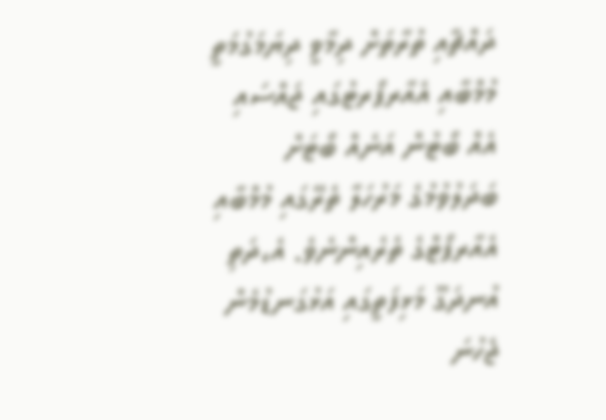ދައްޗާއި ތުރާތަށް ދިމާވީ ދިޔަމަގުމަތީ މުމްބާއި އެއާރޕޯރޓުގައި ޖައްސައި އެއް ބޯޓުން އަނެއް ބޯޓަށް ބަދަލުވުމުގެ މަރުހަލާ ތެރޭގައި މުމްބާއި އެއާރޕޯޓްގެ ތެރެއިންނެވެ. އެ،ދަތި އުނދަގޫ މަޅިފަތީގައި އަޅުގަނޑުމެން ޖެހުނަ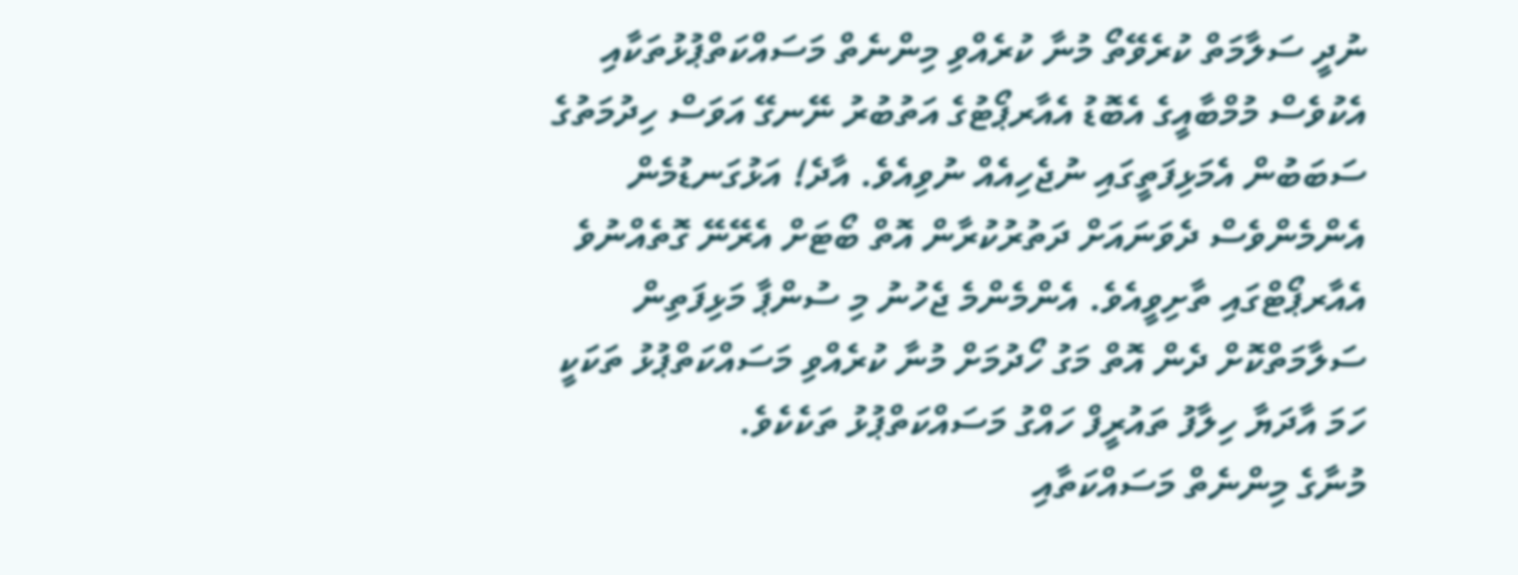ނުދީ ސަލާމަތް ކުރެވޭތޯ މުނާ ކުރެއްވި މިންނެތް މަސައްކަތްޕުޅުތަކާއި އެކުވެސް މުމްބާއީގެ އެބޮޑު އެއާރޕޯޓުގެ އަތުބުރު ނޭނގޭ އަވަސް ހިދުމަތުގެ ސަބަބުން އެމަޅިފަތީގައި ނުޖެހިއެއް ނުވިއެވެ. އާދެ! އަޅުގަނޑުމެން އެންމެންވެސް ދެވަނައަށް ދަތުރުކުރާން އޮތް ބޯޓަށް އެރޭނޭ ގޮތެއްނުވެ އެއާރޕޯޓްގައި ތާށިވީއެވެ. އެންމެންމެ ޖެހުނު މި ސުންޕާ މަޅިފަތިން ސަލާމަތްކޮށް ދެން އޮތް މަގު ހޯދުމަށް މުނާ ކުރެއްވި މަސައްކަތްޕުޅު ތަކަކީ ހަމަ އާދަޔާ ހިލާފު ތައުރީފް ހައްގު މަސައްކަތްޕުޅު ތަކެކެވެ.
މުނާގެ މިންނެތް މަސައްކަތާއި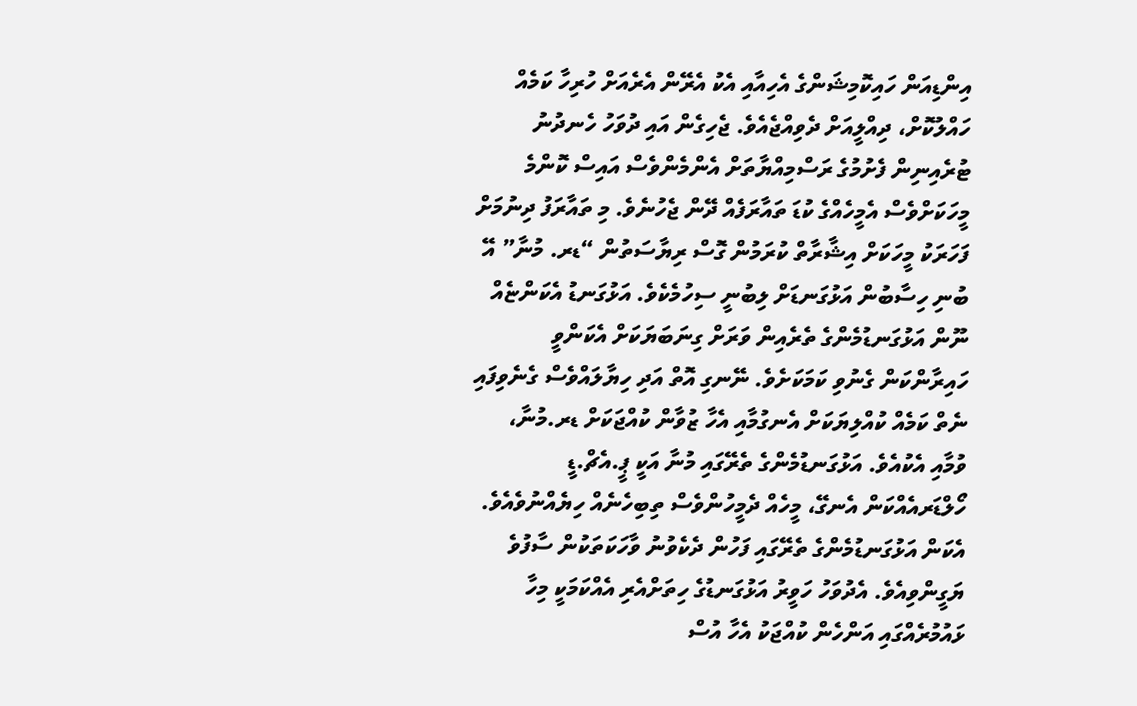އިންޑިއަން ހައިކޮމިޝަންގެ އެހިއާއި އެކު އެރޭން އެރެއަށް ހުރިހާ ކަމެއް ހައްލުކޮށް، ދިއްލީއަށް ދެވިއްޖެއެވެ. ޖެހިގެން އައި ދުވަހު ހެނދުނު ޓުރެއިނިން ފެށުމުގެ ރަސްމިއްޔާތަށް އެންމެންވެސް އައިސް ކޮންމެ މީހަކަށްވެސް އެމީހެއްގެ ކުޑަ ތައާރަފެއް ދޭން ޖެހުނެވެ. މި ތައާރަފު ދިނުމަށް ފަހަރަކު މީހަކަށް އިޝާރާތް ކުރަމުން ގޮސް ރިޔާސަތުން “ޑރ. މުނާ” އޭ ބުނި ހިސާބުން އަޅުގަނޑަށް ލިބުނީ ސިހުމެކެވެ. އަޅުގަނޑު އެކަންޏެއް ނޫން އަޅުގަނޑުމެންގެ ތެރެއިން ވަރަށް ގިނަބަޔަކަށް އެކަންވީ ހައިރާންކަން ގެނުވި ކަމަކަށެވެ. ނޭނގި އޮތް އަދި ހިޔާލައްވެސް ގެނެވިފައި ނެތް ކަމެއް ކުއްލިޔަކަށް އެނގުމާއި އެހާ ޒުވާން ކުއްޖަކަށް ޑރ.މުނާ، ވުމާއި އެކުއެވެ. އަޅުގަނޑުމެންގެ ތެރޭގައި މުނާ އަކީ ޕީ.އެޗް.ޑީ ހޯލްޑަރއެއްކަން އެނގޭ، މީހެއް ދެމީހުންވެސް ތިބިހެނެއް ހިޔެއްނުވެއެވެ. އެކަން އަޅުގަނޑުމެންގެ ތެރޭގައި ފަހުން ދެކެވުނު ވާހަކަތަކުން ސާފުވެ ޔަގީންވިއެވެ. އެދުވަހު ހަވީރު އަޅުގަނޑުގެ ހިތަށްއެރި އެއްކަމަކީ މިހާ ޅައުމުރެއްގައި އަންހެން ކުއްޖަކު އެހާ އުސް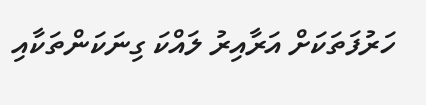ހަރުފަތަކަށް އަރާއިރު ލައްކަ ގިނަކަންތަކާއި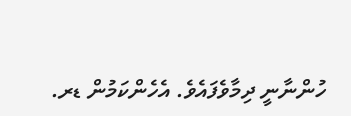ހުންނާނީ ދިމާވެފައެވެ. އެހެންކަމުން ޑރ.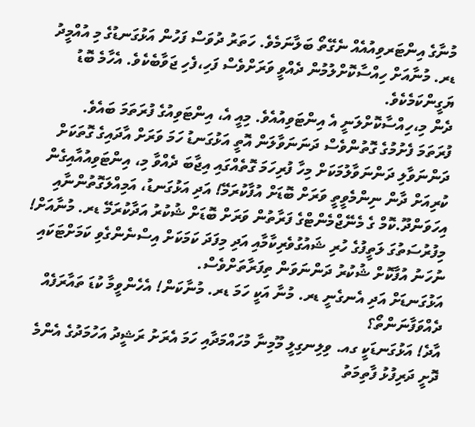މުނާގެ އިންޓަރވިއުއެއް ނެގޭތޯ ބަލާނަމެވެ. ހަތަރު ދުވަސް ފަހުން އަޅުގަނޑުގެ މި އުއްމީދު ޑރ. މުނާއަށް ހިއްސާކޮށްލުމުން ދެއްވީ ވަރަށްވެސް ފަހި،ފެހި ޖަވާބެކެވެ. އެހާމެ ބޮޑު ޔަގީންކަމެކެވެ.
ދެން މި،ހިއްސާކޮށްލަނީ އެ އިންޓަވިއުއެވެ. މިއީ އެ، އިންޓަވިއުގެ ފުރަތަމަ ބައެވެ.
ފުރަތަމަ ފެށުމުގެ ގޮތުންވެސް ދަނަނަވާލަން އޮތީ އަޅުގަނޑު ހަމަ ވަރަށް އާދައިގެ ގޮތަކަށް ދަންނަވާލި ދަންނަވާލުމަކަށް މިހާ ފުރިހަމަ ގޮތެއްގައި އިޖާބަ ދެއްވާ މި، އިންޓަވިއުއާއިގެން ކުރިއަށް ދާން ނިންމެވީތީ ވަރަށް ބޮޑަށް އުފާކުރަމޭ! އަދި އަޅުގަނޑު، އަމިއްލަގޮތުންނާއި އިހަވަންދޫ.ކޮމް ގެ މެނޭޖްމެންޓްގެ ފަރާތުން ވަރަށް ބޮޑަށް ޝުކުރު އަދާކުރަމޭ ޑރ. މުނާއަށް!
މިފުރުސަތުގަ ލަތީފުގެ ހުރި ޝައުގުވެރިކާމާއި އަދި މިފަދަ ކަމަކަށް އިސްނެންގެވި ކަމަށްޓަކައި ނުހަނު އުފާކޮށް ޝުކުރު ދަންނަވަން ތިފަރާތަށްވެސް.
އަޅުގަނޑަށް އަދި އެނގެނީ ޑރ. މުނާ އަކީ ހަމަ ޑރ. މުނާކަން! އެހެންވީމާ ކުޑަ ތައާރަފެއް ދެއްވަފާނަންތޯ؟
އާދެ! އަޅުގަނޑަކީ ގއ. ވިލިނގިލީ މޫމިނާ މުހައްމަދާއި ހަމަ އެރަށު ރަޝީދު އަހުމަދުގެ އެންމެ ދޮށީ ދަރިފުޅު ފާތިމަތު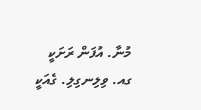މުނާ. އުފަން ރަށަކީ ގއ. ވިލިނގިލި. ގެއަކީ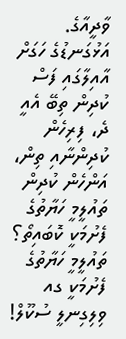ވާދީއާގެ. އަޅުގަނޑުގެ ހަގަށް އާއިލާގައި ފަސް ކުދިން ތިބޭ އެއީ ދެ، ފިރިހެން ކުދިންނާއި ތިން، އަންހެން ކުދިން
ތައުލީމީ ހަޔާތުގެ ފެށުމަކީ ކޮބައިތޯ؟
ތައުލީމީ ހަޔާތުގެ ފެށުމަކީ ގއ ވިލިގިނލީ ސުކޫލް!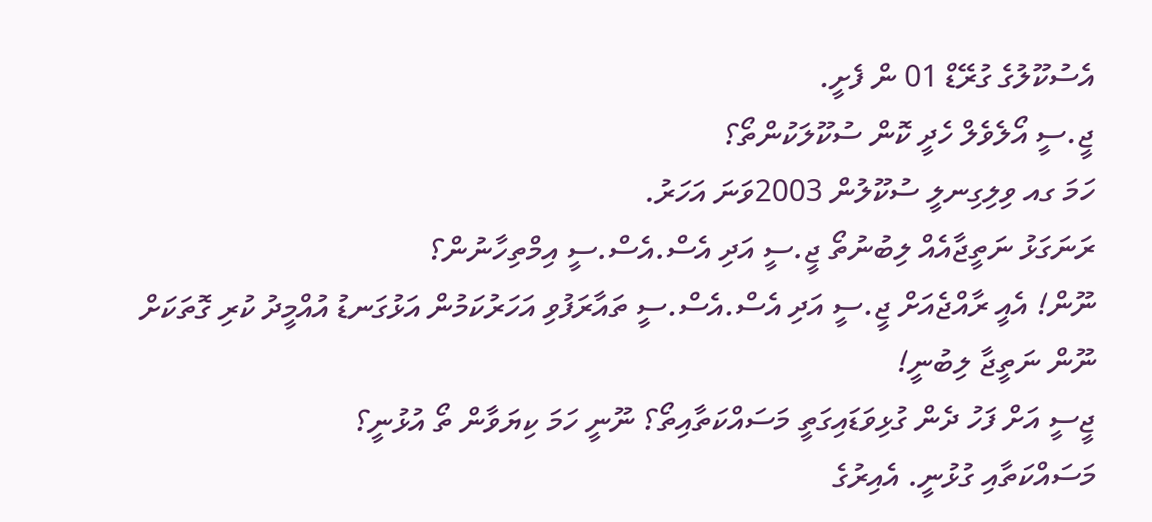އެސުކޫލުގެ ގުރޭޑް 01 ން ފެށީ.
ޖީ.ސީ އޯލެވެލް ހެދީ ކޮން ސުކޫލަކުންތޯ؟
ހަމަ ގއ ވިލިގިނލީ ސުކޫލުން 2003ވަނަ އަހަރު.
ރަނަގަޅު ނަތީޖާއެއް ލިބުނުތޯ ޖީ.ސީ އަދި އެސް.އެސް.ސީ އިމްތިހާނުން؟
ނޫން! އެއީ ރާއްޖެއަށް ޖީ.ސީ އަދި އެސް.އެސް.ސީ ތައާރަފުވި އަހަރުކަމުން އަޅުގަނޑު އުއްމީދު ކުރި ގޮތަކަށް ނޫން ނަތީޖާ ލިބުނީ!
ޖީސީ އަށް ފަހު ދެން ގުޅިވަޑައިގަތީ މަސައްކަތާއިތޯ؟ ނޫނީ ހަމަ ކިޔަވާން ތޯ އުޅުނީ؟
މަސައްކަތާއި ގުޅުނީ. އެއިރުގެ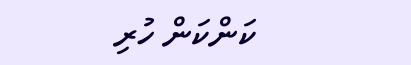ކަންކަން ހުރި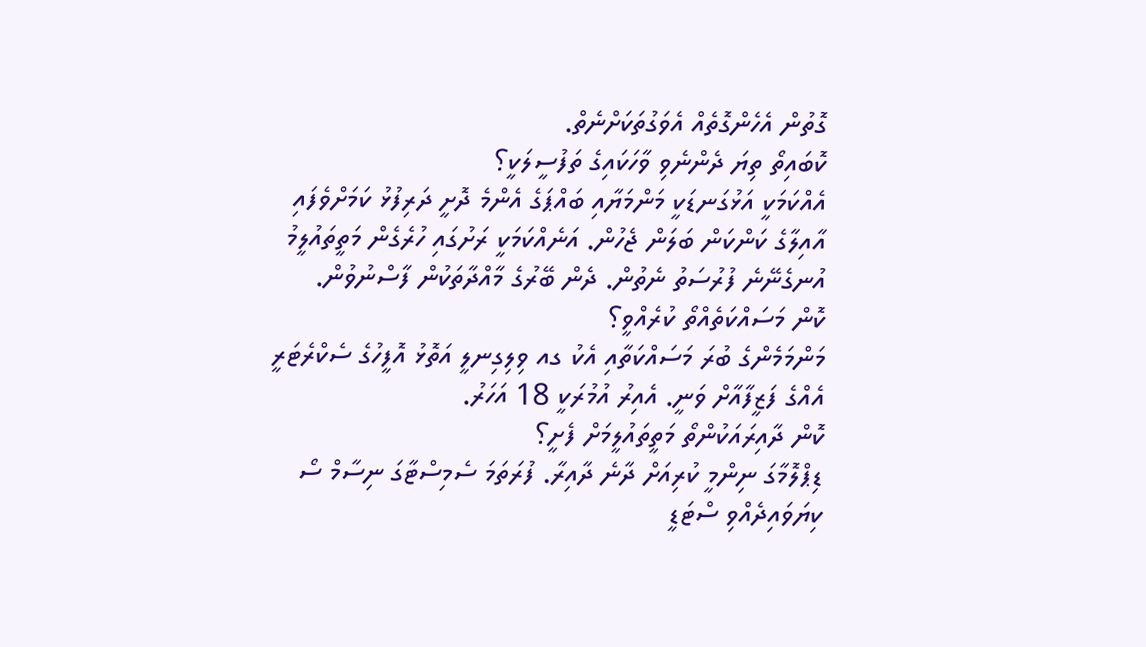ގޮތުން އެހެންގޮތެއް އެވަގުތަކަށްނެތް.
ކޮބައިތޯ ތިޔަ ދެންނެވި ވާހަކައިގެ ތަފުސީލަކީ؟
އެއްކަމަކީ އަޅުގަނޑަކީ މަންމަޔާއި ބައްޕަގެ އެންމެ ދޮށީ ދަރިފުޅު ކަމަށްވެފައި އާއިލާގެ ކަންކަން ބަލަން ޖެހުން. އަނެއްކަމަކީ ރަށުގައި ހުރެގެން މަތީތައުލީމު އުނގެނޭނެ ފުރުސަތު ނެތުން. ދެން ބޭރުގެ މާއްދާތަކުން ފާސްނުވުން.
ކޮން މަސައްކަތެއްތޯ ކުރެއްވީ؟
މަންމަމެންގެ ބުރަ މަސައްކަތާއި އެކު ގއ ވިލިގިނލީ އަތޮޅު އޮފީހުގެ ސެކްރެޓަރީ އެއްގެ ފަޒީފާއާށް ވަނީ. އެއިރު އުމުރަކީ 18 އަހަރު.
ކޮން ދާއިރައަކުންތޯ މަތީތައުލީމަށް ފެށީ؟
ޑިޕްލޮމާގަ ނިންމީ ކުރިއަށް ދާނެ ދާއިރާ. ފުރަތަމަ ސެމިސްޓާގަ ނިސާމް ސޯ ކިޔަވައިދެއްވި ސްޓަޑީ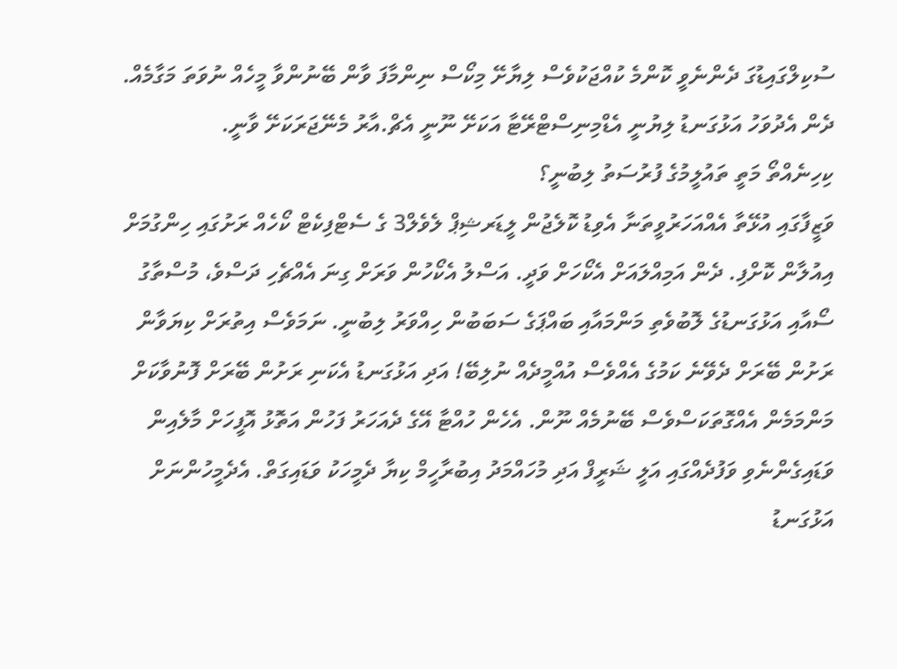ސުކިލްގައިޑުގަ ދެންނެވީ ކޮންމެ ކުއްޖަކުވެސް ލިޔާށޭ މިކޯސް ނިންމާފަ ވާން ބޭނުންވާ މީހެއް ނުވަތަ މަގާމެއް. ދެން އެދުވަހު އަޅުގަނޑު ލިޔުނީ އެޑްމިނިސްޓްރޭޓާ އަކަށޭ ނޫނީ އެޗް.އާރު މެނޭޖަރަކަށޭ ވާނީ.
ކިހިނެއްތޯ މަތީ ތައުލީމުގެ ފުރުސަތު ލިބުނީ؟
ވަޒީފާގައި އުޅޭތާ އެއްއަހަރުވީތަނާ އެވިޑު ކޮލެޖުން ލީޑަރޝިޕް ލެވެލް3 ގެ ސެޓްފިކެޓް ކޯހެއް ރަށުގައި ހިންގުމަށް އިއުލާން ކޮށްފި. ދެން އަމިއްލައަށް އެކޯހަށް ވަދީ. އަސްލު އެކޯހުން ވަރަށް ގިނަ އެއްޗެހި ދަސްވެ، މުސްތާގު ސޯއާއި އަޅުގަނޑުގެ ލޮބުވެތި މަންމައާއި ބައްޕަގެ ސަބަބުން ހިއްވަރު ލިބުނީ. ނަމަވެސް އިތުރަށް ކިޔަވާން ރަށުން ބޭރަށް ދެވޭނެ ކަމުގެ އެއްވެސް އުއްމީދެއް ނުލިބޭ! އަދި އަޅުގަނޑު އެކަނި ރަށުން ބޭރަށް ފޮނުވާކަށް މަންމަމެން އެއްގޮތަކަސްވެސް ބޭނުމެއް ނޫން. އެހެން ހުއްޓާ އޭގެ ދެއަހަރު ފަހުން އަތޮޅު އޮފީހަށް މާލެއިން ވަޑައިގެންނެވި ވަފުދެއްގައި އަލީ ޝަރީފް އަދި މުހައްމަދު އިބުރާހީމް ކިޔާ ދެމީހަކު ވަޑައިގަތް. އެދެމީހުންނަށް އަޅުގަނޑު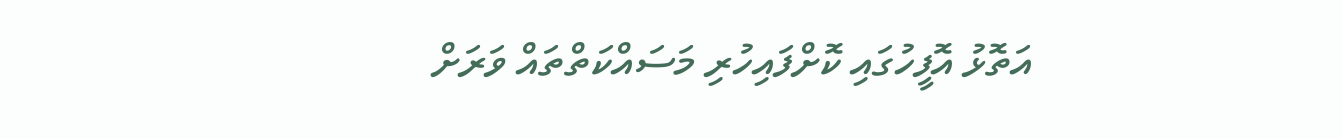އަތޮޅު އޮފީހުގައި ކޮށްފައިހުރި މަސައްކަތްތައް ވަރަށް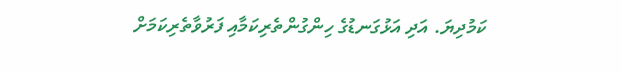ކަމުދިޔަ. އަދި އަޅުގަނޑުގެ ހިންގުންތެރިކަމާއި ފަރުވާތެރިކަމަށް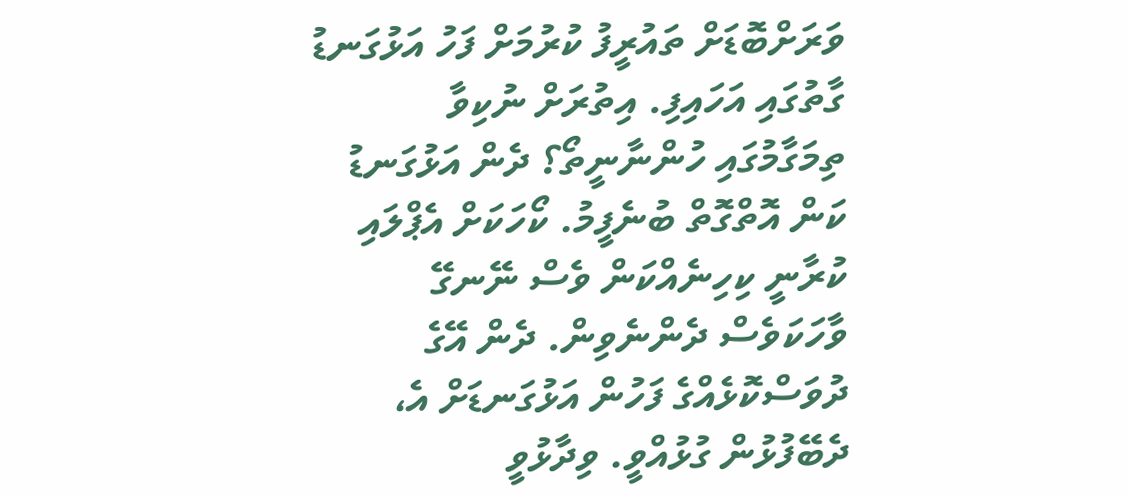ވަރަށްބޮޑަށް ތައުރީފު ކުރުމަށް ފަހު އަޅުގަނޑު ގާތުގައި އަހައިފި. އިތުރަށް ނުކިވާ ތިމަގާމުގައި ހުންނާނީތޯ؟ ދެން އަޅުގަނޑު ކަން އޮތްގޮތް ބުނެފީމު. ކޯހަކަށް އެޕްލައި ކުރާނީ ކިހިނެއްކަން ވެސް ނޭނގޭ ވާހަކަވެސް ދެންނެވިން. ދެން އޭގެ ދުވަސްކޮޅެއްގެ ފަހުން އަޅުގަނޑަށް އެ، ދެބޭފުޅުން ގުޅުއްވީ. ވިދާޅުވީ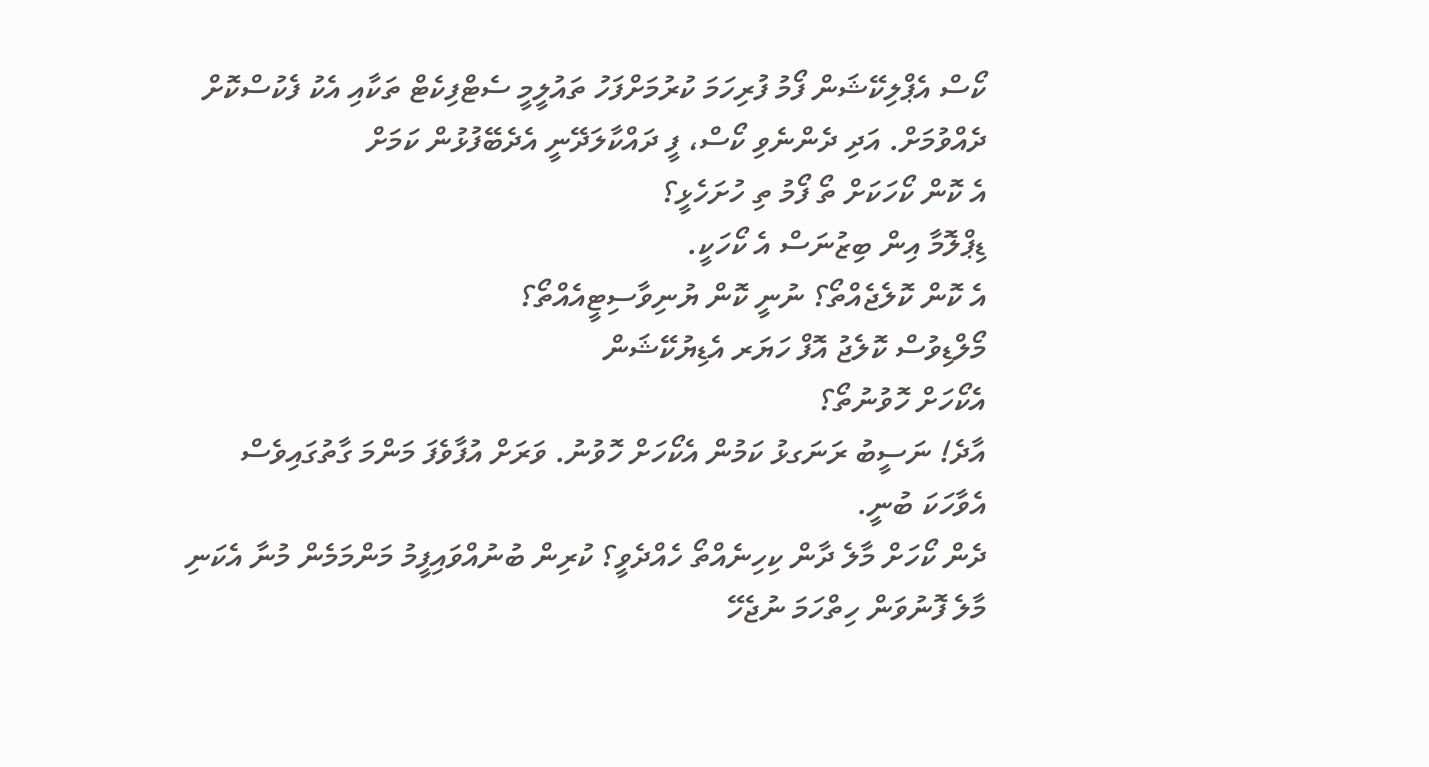ކޯސް އެޕްލިކޭޝަން ފޯމު ފުރިހަމަ ކުރުމަށްފަހު ތައުލީމީ ސެޓްފިކެޓް ތަކާއި އެކު ފެކުސްކޮށް ދެއްވުމަށް. އަދި ދެންނެވި ކޯސް، ފީ ދައްކާލަދޭނީ އެދެބޭފުޅުން ކަމަށް
އެ ކޮން ކޯހަކަށް ތޯ ފޯމު ތި ހުށަހެޅީ؟
ޑިޕްލޮމާ އިން ބިޒުނަސް އެ ކޯހަކީ.
އެ ކޮން ކޮލެޖެއްތޯ؟ ނުނީ ކޮން ޔުނިވާސިޓީއެއްތޯ؟
މޯލްޑިވުސް ކޮލެޖު އޮފް ހަޔަރ އެޑިޔުކޭޝަން
އެކޯހަށް ހޮވުނުތޯ؟
އާދެ! ނަސީބު ރަނަގޅު ކަމުން އެކޯހަށް ހޮވުނު. ވަރަށް އުފާވެފަ މަންމަ ގާތުގައިވެސް އެވާހަކަ ބުނީ.
ދެން ކޯހަށް މާލެ ދާން ކިހިނެއްތޯ ހެއްދެވީ؟ ކުރިން ބުނުއްވައިފީމު މަންމަމެން މުނާ އެކަނި މާލެ ފޮނުވަން ހިތްހަމަ ނުޖެހޭ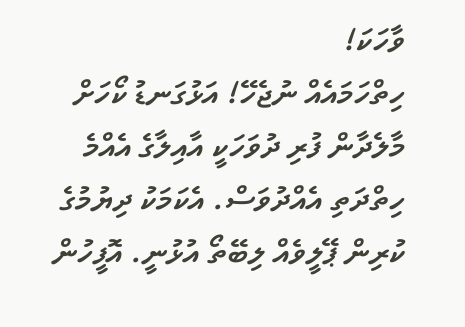ވާހަކަ!
ހިތްހަމައެއް ނުޖެހޭ! އަޅުގަނޑު ކޯހަށް މާލެދާން ފުރި ދުވަހަކީ އާއިލާގެ އެއްމެ ހިތްދަތި އެއްދުވަސް. އެކަމަކު ދިޔުމުގެ ކުރިން ޕޭލީވެއް ލިބޭތޯ އުޅުނީ. އޮފީހުން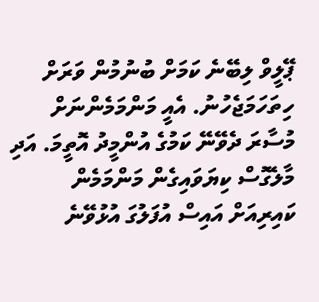ޕޭލީވް ލިބޭނެ ކަމަށް ބުނުމުން ވަރަށް ހިތަހަމަޖެހުނު. އެއީ މަންމަމެންނަށް މުސާރަ ދެވޭނޭ ކަމުގެ އުންމީދު އޮތީމަ. އަދި މާލެގޮސް ކިޔަވައިގެން މަންމަމެން ކައިރިއަށް އައިސް އުފަލުގަ އުޅުވޭނެ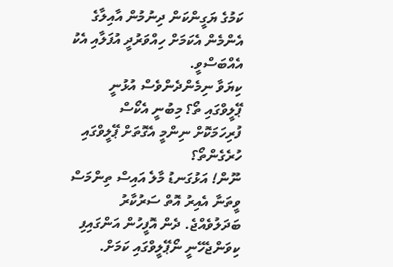ކަމުގެ ޔަގީންކަން ދިނުމުން އާއިލާގެ އެންމެން އެކަމަށް ހިއްވަރުދީ އުފަލާއި އެކު އެއްބަސްވީ.
ކިޔަވާ ނިމެންދެންވެސް އުޅުނީ ޕޭލީވްގައި ތޯ؟ މިބުނީ އެކޯސް ފުރިހަމަކޮށް ނިންމީ އެގޮތަށް ޕޭލީވްގައި ހުރެގެންތޯ؟
ނޫން! އަޅުގަނޑު މާލެ އައިސް ތިންމަސް ވީތަނާ އެއިރު އޮތް ސަރުކާރު ބަދަލުވެއްޖެ. ދެން އޮފީހުން އަންގައިފި ކިވަންޖެހޭނީ ނޯޕޭލީވްގައި ކަމަށް.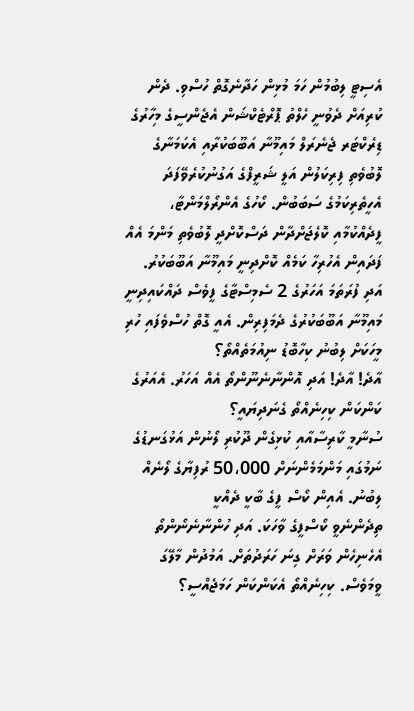އެސިޓީ ލިބުމުން ހަމަ މުޅިން ހަދާނެގޮތް ހުސްވި. ދެން ކުރިއަށް ދެވުނީ ހެލްތު ޕޮރްޓެކްޝަން އެޖެންސީގެ މިހާރުގެ ޑިރެކްޓަރ ޖެނެރަލް މައިމޫނާ އަބޫބަކުރާއި އެކަމަނާގެ ލޮބުވެތި ފިރިކަލުން އަލީ ޝަރީފްގެ އަގުނުކުރެވޭފަދަ އެހީތެރިކަމުގެ ސަބަބުން. ކޯހުގެ އެންރޯލްމަންޓާ، ފީދެއްކުމާއި ކޮލެޖަށްދާން ދަސްކޮށްދީ ލޮބުވެތި މަންމަ އެއް ފަދައިން އެހުރިހާ ކަމެއް ކޮށްދިނީ މައިމޫނާ އަބޫބަކުރު. އަދި ފުރަތަމަ އަހަރުގެ 2 ސެމިސްޓާގެ ފީވެސް ދައްކައިދިނީ މައިމޫނާ އަބޫބަކުރުގެ ދެމަފިރިން. އެއީ ގޮތް ހުސްވެފައި ހުރި މީހަކަށް ލިބުނު ކިހާބޮޑު ނިއުމަތެއްތޯ؟
އާދެ! އާދެ! އަދި އޮންނާނެނޫންތޯ އެއް އަހަރު. އެއަރުގެ ކަންކަން ކިހިނެއްތޯ ގެނަދިޔައީ؟
ސުނާމީ ކާރިސާއާއި ކުޅިގެން ދޫކުރި ލޯނުން އަޅުގަނޑުގެ ނަމުގައި މަންމަމެންނަށް 50،000 ރުފިޔާގެ ލޯނެއް ލިބުނު. އެއިން ކޯސް ފީގެ ބާކީ ދެއްކީ
ތިދެންނެވީ ކޯސްފީގެ ވާހަކަ. އަދި ހުންނާނެނޯންތޯ އެހެނިހެން ވަރަށް ގިނަ ހަރަދުތަށް. އަމުދުން މާލޭގަ ވީމަވެސް. ކިހިނެއްތޯ އެކަންކަން ހަމަޖެއްސީ؟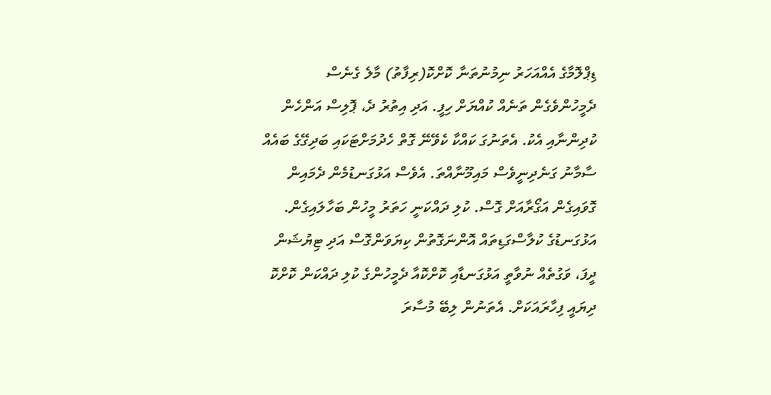ޑިޕްލޮމާގެ އެއްއަހަރު ނިމުނުތަނާ ކޮށްކޮ(ރިފާތު) މާލެ ގެނެސް ދެމީހުންވެގެން ތަނެއް ކުއްޔަށް ހިފީ. އަދި އިތުރު ދެ، ޕޮލިސް އަންހެން ކުދިންނާއި އެކު. އެތަނުގަ ކައްކާ ކެވޭނޭ ގޮތް ހެދުމަށްޓަކައި ބަދިގޭގެ ބައެއް ސާމާނު ގަނެދިނީވެސް މައިމޫނާއްތަ. އެވެސް އަޅުގަނޑުމެން ދެމައިން ގޮވައިގެން އަގޯރާއަށް ގޮސް. ކުލި ދައްކަނީ ހަތަރު މީހުން ބަހާލައިގެން. އަޅުގަނޑުގެ ކުލާސްގަޑިތައް އޮންނަގޮތުން ކިޔަވަންގޮސް އަދި ޓިޔުޝަން ދީފަ، ވަގުތެއް ނުވާތީ އަޅުގަނޑާއި ކޮށްކޮއާ ދެމީހުންގެ ކުލި ދައްކަން ކޮށްކޮ ދިޔައީ ފިހާރައަކަށް. އެތަނުން ލިބޭ މުސާރަ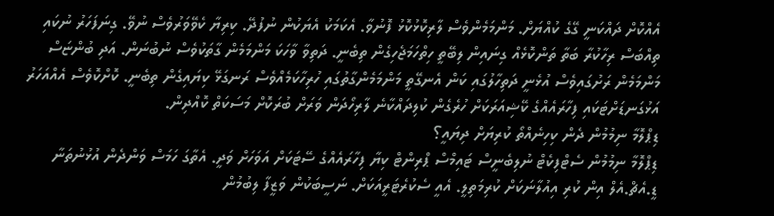އެއްކޮށް ދައްކަނީ ގޭގެ ކުއްޔަށް. މަންމަމެންވެސް ލާރިކޮޅުކޮޅު ފޮނުވާ. އެކަމަކު އެޔަކުން ނުފުދޭ. ކިރިޔާ ކެވޭވަރުވެސް ނުވޭ. ގިނަފަހަރު ނުކައި ތިއްބަސް ރިހާކުރާ ބަތާ ތަންކޮޅެއް ގިނައިން ލިބޭތީ ހިތްހަމަޖެހިގެން ތިބެނީ. ދަތިވާ ވާހަކަ މަންމަމެން ގާތަކުވެސް ނުބުނަން. އަދި ބުންޏަސް މަންމަމެން ރަށުގައިވެސް އުޅެނީ ދަތިހާލުގައި ކަން އެނގޭތީ މަންމަމެންގާތުގައި ހުރިހާކަމެއްވެސް ރަނގަޅޭ ކިޔައިގެން ތިބެނީ. ކޮށްކޮވެސް އެއްއަހަރު އަޅުގަނޑަށްޓަކައި ފިހާރައެއްގެ ކޭޝިއަރަކަށް ހުރެގެން ކުލިދައްކާނެ ލާރިހޯދަން ވަރަށް ބުރަކޮށް މަސަކަތް ކޮއްދިން.
ޑިޕްލޮމާ ނިމުމުން ދެން ކިހިނެއްތޯ ކުރިޔަށް ދިޔައީ؟
ޑިޕްލޮމާ ނިމުމުން ސެޓްފިކެޓް ނުލިބެނީސް ޓައިމްސް ޕްރިންޓް ކިޔާ ފިހާރައެއްގެ ސޭޓަކަށް އަވަހަށް ވަދީ. އެތާގަ ހަމަސް ވަންދެން އުޅުނުތަނާ ޑީ.އެޗް.އެލް އިން ކުރި އިއުލާނަކަށް ކުރިމަތިލީ. އެއީ ސެކުރެޓަރީއަކަށް. ނަސީބަކުން ވަޒީފާ ލިބުމުން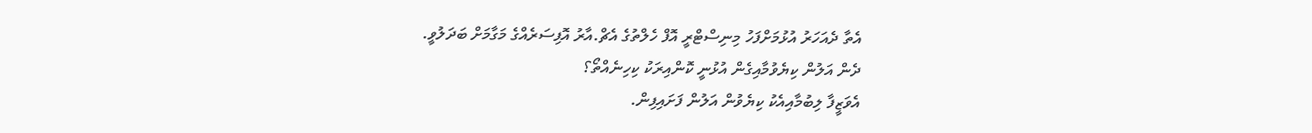އެތާ ދެއަހަރު އުޅުމަށްފަހު މިނިސްޓްރީ އޮފް ހެލްތުގެ އެޗް.އާރު އޮފިސަރެއްގެ މަގާމަށް ބަދަލުވީ.
ދެން އަލުން ކިޔެވުމާއިގެން އުޅުނީ ކޮންއިރަކު ކިހިނެއްތޯ؟
އެވަޒީފާ ލިބުމާއިއެކު ކިޔެވުން އަލުން ފަށައިފިން.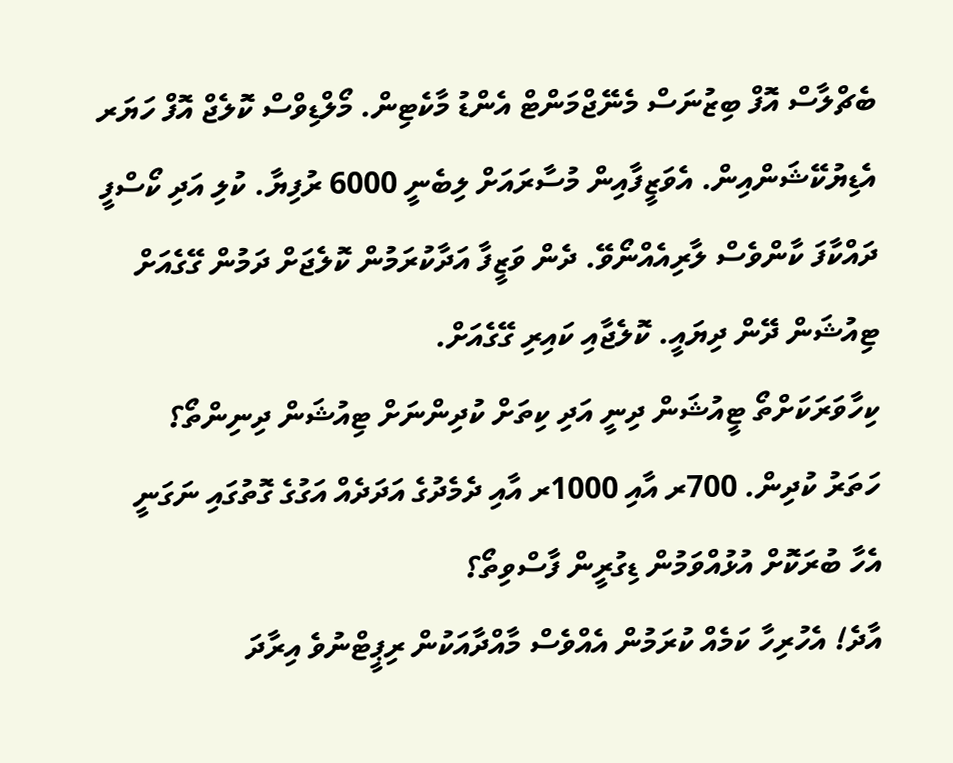ބެޗްލާސް އޮފް ބިޒުނަސް މެނޭޖްމަންޓް އެންޑު މާކެޓިން. މޯލްޑިވްސް ކޮލެޖް އޮފް ހަޔަރ އެޑިޔުކޭޝަންއިން. އެވަޒީފާއިން މުސާރައަށް ލިބެނީ 6000 ރުފިޔާ. ކުލި އަދި ކޯސްފީ ދައްކާފަ ކާންވެސް ލާރިއެއްނޯވޭ. ދެން ވަޒީފާ އަދާކުރަމުން ކޮލެޖަށް ދަމުން ގޭގެއަށް ޓިއުޝަން ދޭން ދިޔައީ. ކޮލެޖާއި ކައިރި ގޭގެއަށް.
ކިހާވަރަކަށްތޯ ޓީއުޝަން ދިނީ އަދި ކިތަށް ކުދިންނަށް ޓިއުޝަން ދިނިންތޯ؟
ހަތަރު ކުދިން. 700ރ އާއި 1000ރ އާއި ދެމެދުގެ އަދަދެއް އަގުގެ ގޮތުގައި ނަގަނީ
އެހާ ބުރަކޮށް އުޅުއްވަމުން ޑިގުރީން ފާސްވިތޯ؟
އާދެ! އެހުރިހާ ކަމެއް ކުރަމުން އެއްވެސް މާއްދާއަކުން ރިޕީޓްނުވެ އިރާދަ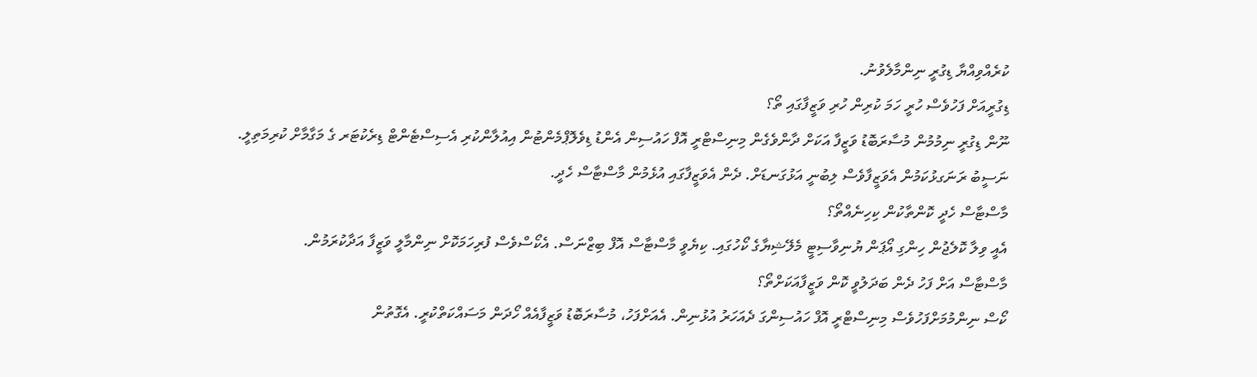ކުރެއްވިއްޔާ ޑިގުރީ ނިންމާލެވުނު.
ޑިގުރީއަށް ފަހުވެސް ހުރީ ހަމަ ކުރިން ހުރި ވަޒީފާގައި ތޯ؟
ނޫން ޑިގުރީ ނިމުމުން މުސާރަބޮޑު ވަޒީފާ އަކަށް ދާންވެގެން މިނިސްޓްރީ އޮފް ހައުސިން އެންޑު ޑިވެލޮޕްމެންޓުން އިއުލާންކުރި އެސިސްޓެންޓް ޑިރެކުޓަރ ގެ މަގާމާށް ކުރިމަތިލީ. ނަސީބު ރަނަގޅުކަމުން އެވަޒީފާވެސް ލިބުނީ އަޅުގަނޑަށް. ދެން އެވަޒީފާގައި އުޅެމުން މާސްޓާސް ހެދީ.
މާސްޓާސް ހެދީ ކޮންތާކުން ކިހިނެއްތޯ؟
އެއީ ވިލާ ކޮލެޖުން ހިންގި އޯޕަން ޔުނިވާސިޓީ މެލޭޝިޔާގެ ކޯހުގައި. ކިޔެވީ މާސްޓާސް އޮފް ބިޒްނަސް. އެކޯސްވެސް ފުރިހަމަކޮށް ނިންމާލީ ވަޒީފާ އަދާކުރަމުން.
މާސްޓާސް އަށް ފަހު ދެން ބަދަލުވީ ކޮން ވަޒީފާއަކަށްތޯ؟
ކޯސް ނިންމުމަށްފަހުވެސް މިނިސްޓްރީ އޮފް ހައުސިންގަ ދެއަހަރު އުޅުނިން. އެއަށްފަހު، މުސާރަބޮޑު ވަޒީފާއެއް ހޯދަން މަސައްކަތްކުރީ. އެގޮތުން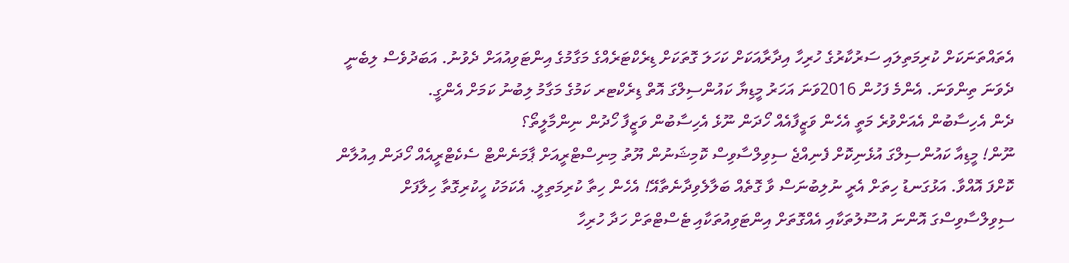އެތައްތަނަކަށް ކުރިމަތިލައި ސަރުކާރުގެ ހުރިހާ އިދާރާއަކަށް ކަހަލަ ގޮތަކަށް ޑިރެކްޓަރެއްގެ މަގާމުގެ އިންޓަވިއުއަށް ދެވުނު. އަބަދުވެސް ލިބެނީ ދެވަނަ ތިންވަނަ. އެންމެ ފަހުން 2016ވަނަ އަހަރު މީޑިޔާ ކައުންސިލްގަ އޮތް ޑިރެކްޓރ ކަމުގެ މަގާމު ލިބުނު ކަމަށް އެންގީ.
ދެން އެހިސާބުން އެއަށްވުރެ މަތީ އެހެން ވަޒީފާއެއް ހޯދަން ނޫޅެ އެހިސާބުން ވަޒީފާ ހޯދުން ނިންމާލީތޯ؟
ނޫން! މީޑިއާ ކައުންސިލްގަ އުޅެނިކޮށް ފެނިއްޖެ ސިވިލްސާވިސް ކޮމިޝަނުން ޔޫތު މިނިސްޓްރީއަށް ޕާމަނެންޓް ސެކެޓްރީއެއް ހޯދަން އިއުލާން ކޮށްފަ އޮއްވާ. އަޅުގަނޑު ހިތަށް އެރީ ނުލިބުނަސް ވާ ގޮތެއް ބަލާލެވިދާނެތާއޭ! އެހެން ހިތާ ކުރިމަތިލީ. އެކަމަކު ހީކުރިގޮތާ ހިލާފަށް ސިވިލްސާވިސްގަ އޮންނަ އުސޫލުތަކާއި އެއްގޮތަށް އިންޓަވިއުތަކާއި ޓެސްޓްތަށް ހަދާ ހުރިހާ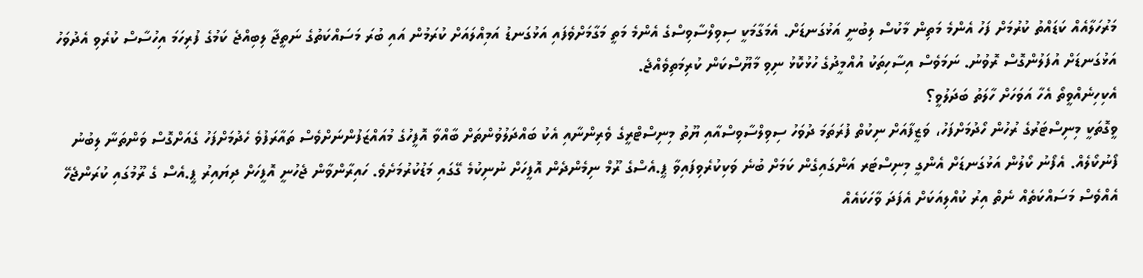މަރުހަލާއެއް ކަޑައްތު ކުރުމަށް ފަހު އެންމެ މަތިން މާކުސް ލިބުނީ އަޅުގަނޑަށް. އެމަގާމަކީ ސިވިލްސާވިސްގެ އެންމެ މަތީ މަގާމަށްވެފައި އަޅުގަނޑު އަމިއްލައަށް ކުރަމުން އައި ބުރަ މަސައްކަތުގެ ނަތީޖާ ލިބިއްޖެ ކަމުގެ ފުރިހަމަ އިހުސާސް ކުރެވި އެދުވަހު އަޅުގަނޑަށް އުފަލުންގޮސް ރޮވުނު. ނަމަވެސް އިސާހިތަކު އުއްމީދުގެ ހުޅުކޮޅު ނިވި މާޔޫސްކަން ކުރިމަތިވެއްޖެ.
އެކިހިނެއްވީތޯ އެހާ އަވަހަށް ހާލަތު ބަދަލުވީ؟
ވީގޮތަކީ މިނިސްޓަރުގެ ރުހުން ހޯދުމަށްފަހު، ވަޒީފާއަށް ނިކުތް ފުރަތަމަ ދުވަހު ސިވިލްސާވިސްއާއި ޔޫތު މިނިސްޓްރީގެ ވެރިންނާއި އެކު ބައްދަލުވުންތަށް ބާއްވާ އޮފީހުގެ މުއައްޒަފުންނަށްވެސް ތައާރަފުވެ ހެދުމަށްފަހު ގެއަށްގޮސް ވަންތަނާ ލިބުނު ފޯނުކޯލެއް. އެފޯނު ކޯލުން އަޅުގަނޑަށް އެންގީ މިނިސްޓަރ އަންގައިގެން ކަމަށް ބުނެ ވަކިކުރެވިފައިވާ ޕީ.އެސްގެ ރޫމް ނިމެންދެން އޮފީހަށް ނުނިކުމެ ގޭގައި މަޑުކުރުމަށެވެ. ހައިރާންވާން ޖެހުނީ އޮފީހަށް ދިޔައިރު ޕީ.އެސް ގެ ރޫމުގައި ކުރަންޖެހޭ އެއްވެސް މަސައްކަތެއް ނެތް އިރު ކުއްލިއަކަށް އެފަދަ ވާހަކައެއް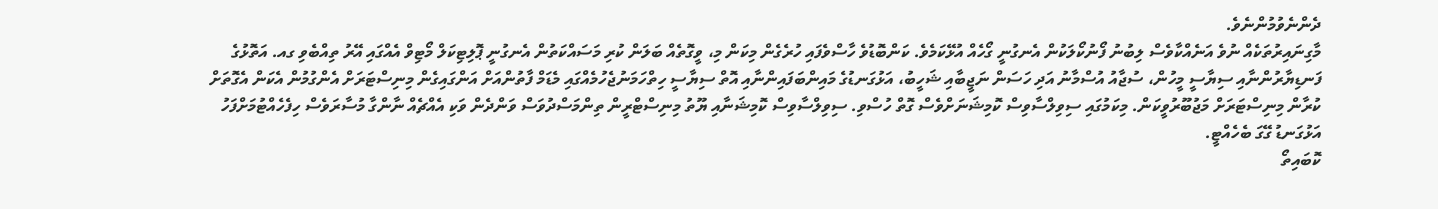ދެންނެވުމުންނެވެ.
މާގިނައިރުތަކެއް ނުވެ އަނެއްކާވެސް ލިބުނު ފޯނުކޯލަކުން އެނގުނީ ގޯހެއް އުޅޭކަމެވެ. ކަންބޮޑުވެ ހާސްވެފައި ހުރެގެން މިކަން މި، ވީގޮތެއް ބަލަން ކުރި މަސައްކަތުން އެނގުނީ ޕޮލިޓިކަލް މޯޓިވް އެއްގައި އޭރު ތިއްބެވި ގއ. އަތޮޅުގެ ފަނޑިޔާރުންނާއި ސިޔާސީ މީހުން، ސުޖާއު އުސްމާނު އަދި ހަސަން ނަޖީބާއި ޝަހީބު، އަޅުގަނޑުގެ މައިންބަފައިންނާއި އޮތް ސިޔާސީ ހިތްހަމަނުޖެހުމެއްގައި މެޑަމް ފާތުންއަށް އަންގައިގެން މިނިސްޓަރަށް އެންގުމުން އެކަން އެގޮތަށް ކުރާން މިނިސްޓަރަށް މަޖުބޫރުވީކަން. މިކަމުގައި ސިވިލްސާވިސް ކޮމިޝަނަށްވެސް ގޮތް ހުސްވި. ސިވިލްސާވިސް ކޮމިޝަނާއި ޔޫތު މިނިސްޓްރީން ތިންމަސްދުވަސް ވަންދެން ވަކި އެއްޗެއް ނާންގާ މުސާރަވެސް ހިފެހެއްޓުމަށްފަހު އަޅުގަނޑު ގޭގަ ބެހެއްޓީ.
ކޮބައިތޯ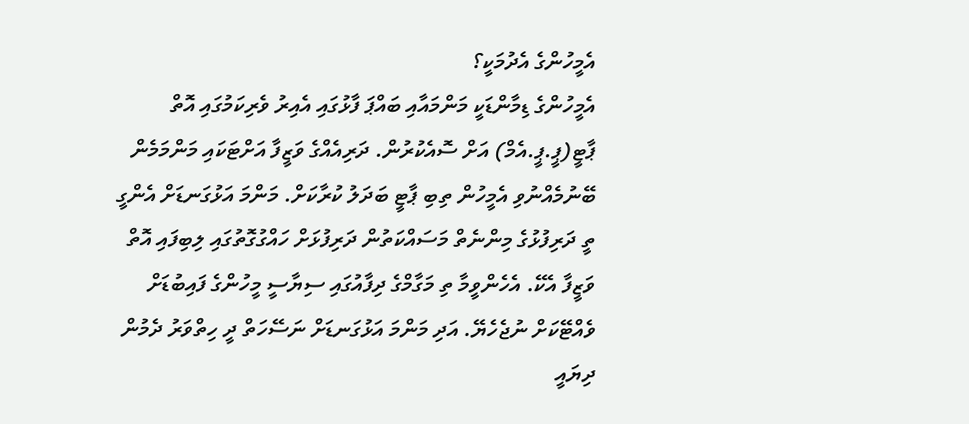އެމީހުންގެ އެދުމަކީ؟
އެމީހުންގެ ޑިމާންޑަކީ މަންމައާއި ބައްޕަ ފާޅުގައި އެއިރު ވެރިކަމުގައި އޮތް ޕާޓީ(ޕީ.ޕީ.އެމް) އަށް ސޮއެކުރުން. ދަރިއެއްގެ ވަޒީފާ އަށްޓަކައި މަންމަމެން ބޭނުމެއްނުވި އެމީހުން ތިބި ޕާޓީ ބަދަލު ކުރާކަށް. މަންމަ އަޅުގަނޑަށް އެންގީ ތީ ދަރިފުޅުގެ މިންނެތް މަސައްކަތުން ދަރިފުޅަށް ހައްގުގޮތުގައި ލިބިފައި އޮތް ވަޒީފާ އެކޭ. އެހެންވީމާ ތި މަގާމްގެ ދިފާއުގައި ސިޔާސީ މީހުންގެ ފައިބުޑަށް ވެއްޓޭކަށް ނުޖެހެޔޭ. އަދި މަންމަ އަޅުގަނޑަށް ނަސޭހަތް ދީ ހިތްވަރު ދެމުން ދިޔައީ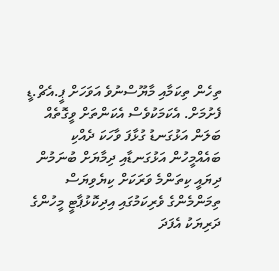ތިހެން ތިކަމާއި މާޔޫސްނުވެ އަވަހަށް ޕީ.އެޗް.ޑީ ފެށުމަށް. އެކަމަކުވެސް އެކަންތަށް ވީގޮތެއް ބަލަން އަޅުގަނޑު ގުޅާފަ ވާހަކަ ދެއްކި ބައެއްމީހުން އަޅުގަނޑާއި ދިމާޔަށް ބުނަމުން ދިޔައީ ކިތަންމެ ވަރަކަށް ކިޔެވިޔަސް ތިމަންމެންގެ ވެރިކަމުގައި އިދިކޮޅުޕާޓީ މީހުންގެ ދަރިޔަކު އެފަދަ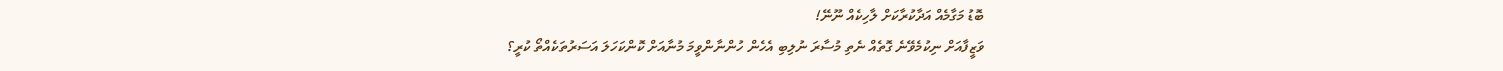ބޮޑު މަގާމެއް އަދާކުރާކަށް ލާހިކެއް ނޫނޭ!
ވަޒީފާއަށް ނިކުމެވޭނެ ގޮތެއް ނެތި މުސާރަ ނުލިބި އެހެން ހުންނާންވީމަ މުނާއަށް ކޮންކަހަލަ އަސަރުތަކެއްތޯ ކުރީ؟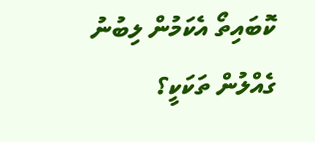ކޮބައިތޯ އެކަމުން ލިބުނު ގެއްލުން ތަކަކީ؟